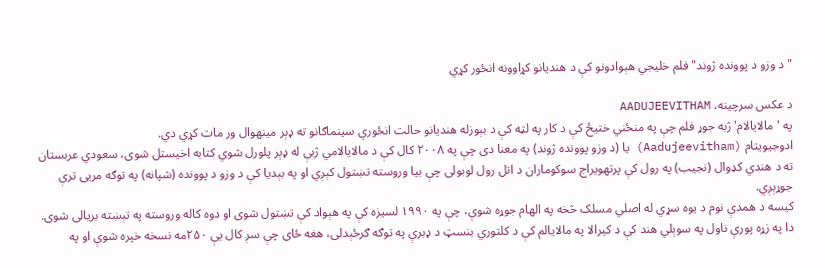"د وزو د پوونده ژوند" فلم خلیجي هېوادونو کې د هندیانو کړاوونه انځور کړي

د عکس سرچینه، AADUJEEVITHAM
په 'مالایالام' ژبه جوړ فلم چې په منځني ختیځ کې د کار په لټه کې د بېوزله هندیانو حالت انځوري سینماګانو ته ډېر مینهوال ور مات کړي دي.
ادوجیویتام (Aadujeevitham) یا (د وزو پوونده ژوند) په معنا دی چې په ۲۰۰۸ کال کې د مالایالامي ژبې له ډېر پلورل شوي کتابه اخیستل شوی، سعودي عربستان ته د هندي کډوال (نجیب) په رول کې پرتھویراج سوکوماران د اتل رول لوبولی چې بیا وروسته تښتول کېږي او په بېدیا کې د وزو د پوونده (شپانه) په توګه مریی ترې جوړېږي.
کیسه د همدې نوم د یوه سړي له اصلي مسلک څخه په الهام جوړه شوې، چې په ۱۹۹۰ لسیزه کې په هېواد کې تښتول شوی او دوه کاله وروسته په تېښته بریالی شوی.
دا په زړه پورې ناول په سوېلي هند کې د کیرالا په مالایالم کې د کلتوري بنسټ د ډبرې په توګه ګرځېدلی، هغه ځای چې سږ کال یې ۲۵۰مه نسخه خپره شوې او په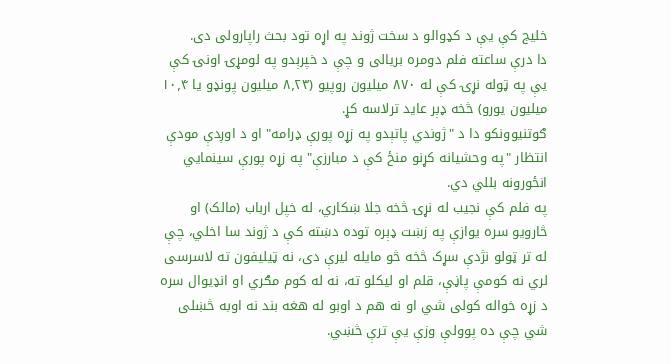خلیج کې یې د کډوالو د سخت ژوند په اړه تود بحث راپارولی دی.
دا درې ساعته فلم دومره بریالی و چې د خپرېدو په لومړۍ اونۍ کې یې په ټوله نړۍ کې له ۸۷۰ میلیون روپیو (۸٫۲۳ میلیون پونډو یا ۱۰٫۴ میلیون یورو) څخه ډېر عاید ترلاسه کړ.
ګوتنیوونکو دا د "ژوندي پاتېدو په زړه پورې ډرامه" او د اوږدې مودې انتظار "په وحشیانه کړنو منځ کې د مبارزې" په زړه پورې سینمايي انځورونه بللي دي.
په فلم کې نجیب له نړۍ څخه جلا ښکاري، له خپل ارباب (مالک) او څارویو سره یوازې په زښت ډېره توده دښته کې د ژوند سا اخلي، چې له تر ټولو نژدې سړک څخه څو مایله لیرې دی، نه ټیلیفون ته لاسرسی لري نه کومې پاڼې، قلم او لیکلو ته، نه له کوم مګري او انډیوال سره د زړه خواله کولی شي او نه هم د اوبو له هغه بند نه اوبه څښلی شي چې ده پوولې وزې یې ترې څښي.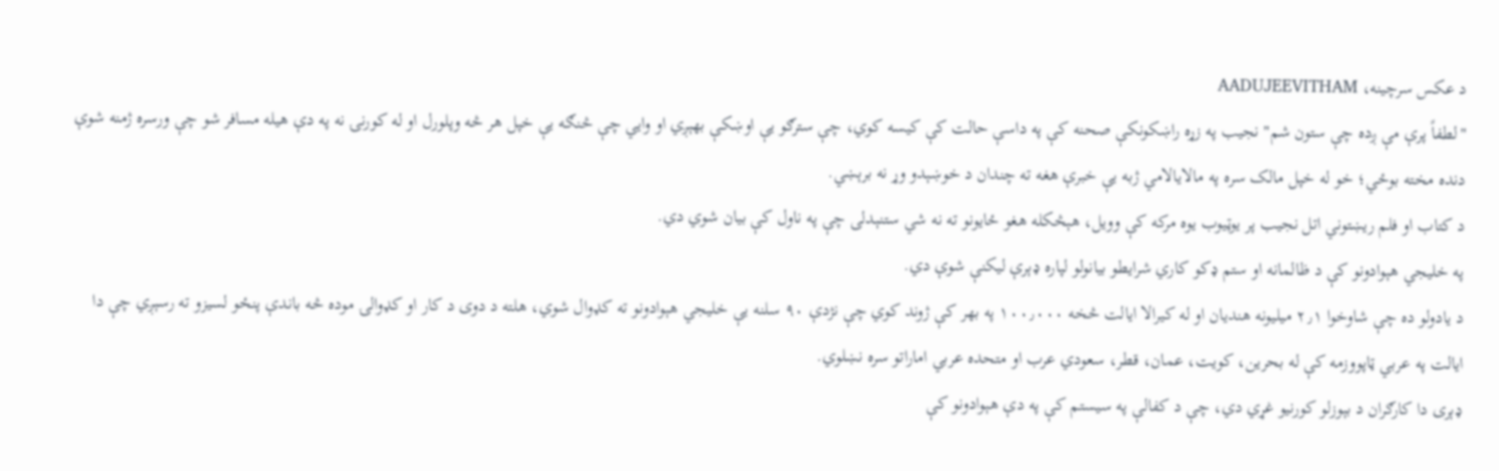د عکس سرچینه، AADUJEEVITHAM
"لطفاً پرې مې ږده چې ستون شم" نجیب په زړه راښکونکې صحنه کې په داسې حالت کې کیسه کوي، چې سترګو یې اوښکې بهېږي او وايي چې څنګه یې خپل هر څه وپلورل او له کورنۍ نه په دې هیله مسافر شو چې ورسره ژمنه شوې دنده مخته بوځي؛ خو له خپل مالک سره په مالایالامي ژبه یې خبرې هغه ته چندان د خوښېدو وړ نه برېښي.
د کتاب او فلم ریښتوني اتل نجیب پر یوټیوب یوه مرکه کې وویل، هېڅکله هغو ځایونو ته نه شي ستنېدلی چې په ناول کې بیان شوي دي.
په خلیجي هېوادونو کې د ظالمانه او ستم ډکو کاري شرایطو بیانولو لپاره ډېرې لیکنې شوې دي.
د یادولو ده چې شاوخوا ۲٫۱ میلیونه هندیان او له کیرالا ایالت څخه ۱۰۰٫۰۰۰ په بهر کې ژوند کوي چې نژدې ۹۰ سلنه یې خلیجي هېوادونو ته کډوال شوي، هلته د دوی د کار او کډوالۍ موده څه باندې پنځو لسیزو ته رسېږي چې دا ایالت په عربي ټاپووزمه کې له بحرین، کویت، عمان، قطر، سعودي عرب او متحده عربي اماراتو سره نښلوي.
ډېری دا کارګران د بېوزلو کورنیو غړي دي، چې د کفالې په سیستم کې په دې هېوادونو کې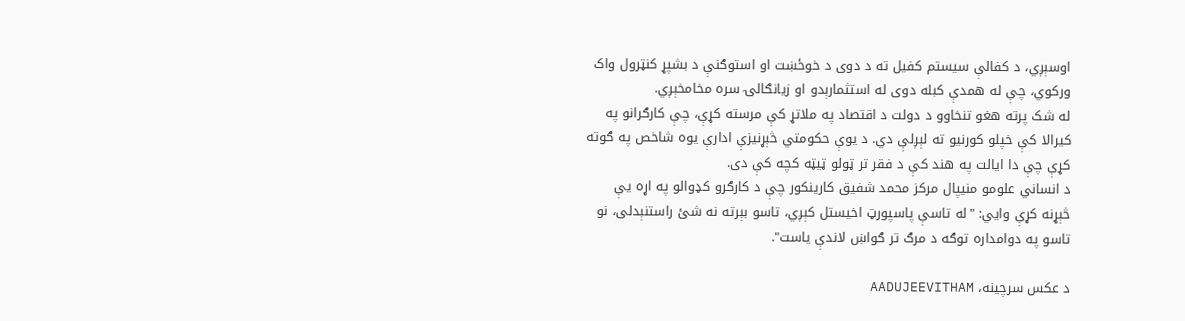اوسېږي، د کفالې سیستم کفیل ته د دوی د خوځښت او استوګنې د بشپړ کنټرول واک ورکوي، چې له همدې کبله دوی له استثمارېدو او زیانګالۍ سره مخامخېږي.
له شک پرته هغو تنخاوو د دولت د اقتصاد په ملاتړ کې مرسته کړې، چې کارګرانو په کیرالا کې خپلو کورنیو ته لېږلې دي. د یوې حکومتي څېړنیزې ادارې یوه شاخص په ګوته کړې چې دا ایالت په هند کې د فقر تر ټولو ټیټه کچه کې دی.
د انساني علومو منیپال مرکز محمد شفیق کارینکور چې د کارګرو کډوالو په اړه یې څېړنه کړې وايي: "له تاسې پاسپورټ اخیستل کېږي، تاسو بېرته نه شئ راستنېدلی، نو تاسو په دوامداره توګه د مرګ تر ګواښ لاندې یاست".

د عکس سرچینه، AADUJEEVITHAM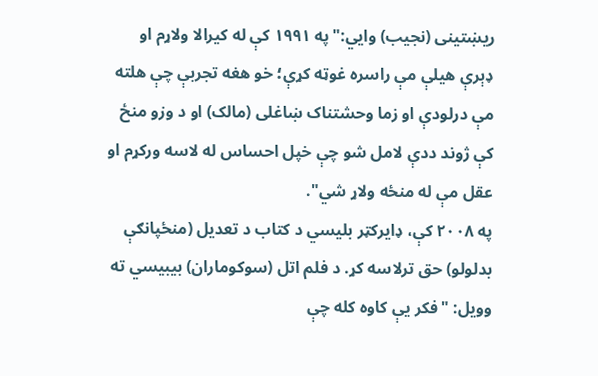ریښتینی (نجیب) وايي:"په ۱۹۹۱ کې له کیرالا ولاړم او ډېرې هیلې مې راسره غوټه کړې؛ خو هغه تجربې چې هلته مې درلودې او زما وحشتناک ښاغلی (مالک) او د وزو منځ کې ژوند ددې لامل شو چې خپل احساس له لاسه ورکړم او عقل مې له منځه ولاړ شي".
په ۲۰۰۸ کې، ډایرکټر بلیسي د کتاب د تعدیل (منځپانګې بدلولو) حق ترلاسه کړ. د فلم اتل (سوکوماران) بيبيسي ته وویل: "فکر یې کاوه کله چې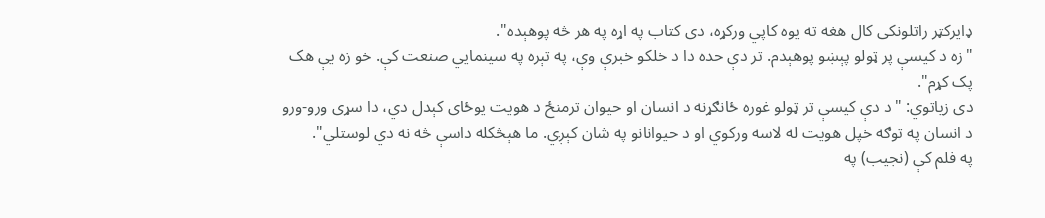ډایرکټر راتلونکی کال هغه ته یوه کاپي ورکړه، دی کتاب په اړه په هر څه پوهېده".
"زه د کیسې پر ټولو پېښو پوهېدم. تر دې حده دا د خلکو خبرې وې، په تېره په سینمايي صنعت کې. خو زه یې هک پک کړم".
دی زیاتوي: "د دې کیسې تر ټولو غوره ځانګړنه د انسان او حیوان ترمنځ د هویت یوځای کېدل دي، دا سړی ورو-ورو د انسان په توګه خپل هویت له لاسه ورکوي او د حیوانانو په شان کېږي. ما هېڅکله داسې څه نه دي لوستلي".
په فلم کې (نجیب) په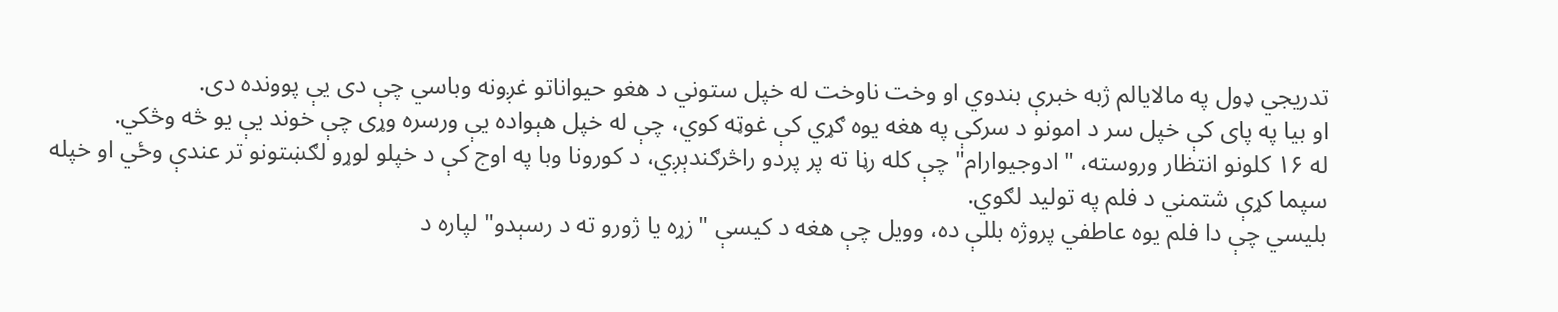تدریجي ډول په مالایالم ژبه خبرې بندوي او وخت ناوخت له خپل ستوني د هغو حیواناتو غږونه وباسي چې دی یې پوونده دی.
او بیا په پای کې خپل سر د امونو د سرکې په هغه یوه ګړي کې غوټه کوي، چې له خپل هېواده یې ورسره وړی چې خوند یې یو څه وڅکي.
له ۱۶ کلونو انتظار وروسته، "ادوجیوارام" چې کله رڼا ته پر پردو راڅرګندېږي، د کورونا وبا په اوج کې د خپلو لوړو لګښتونو تر عندې وځي او خپله سپما کړې شتمني د فلم په تولید لګوي.
بلیسي چې دا فلم یوه عاطفي پروژه بللې ده، وویل چې هغه د کیسې "زړه یا ژورو ته د رسېدو" لپاره د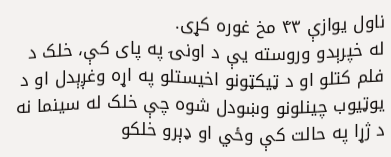ناول یوازې ۴۳ مخ غوره کړی.
له خپرېدو وروسته یې د اونۍ په پای کې، خلک د فلم کتلو او د ټیکټونو اخیستلو په اړه وغږېدل او د یوټیوب چینلونو وښودل شوه چې خلک له سینما نه د ژړا په حالت کې وځي او ډېرو خلکو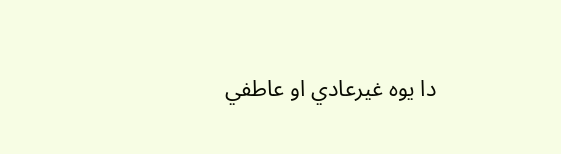دا یوه غیرعادي او عاطفي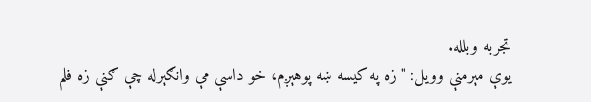تجربه وبلله.
یوې مېرمنې وویل: "زه په کیسه ښه پوهېږم، خو داسې مې وانګېرله چې ګنې زه فلم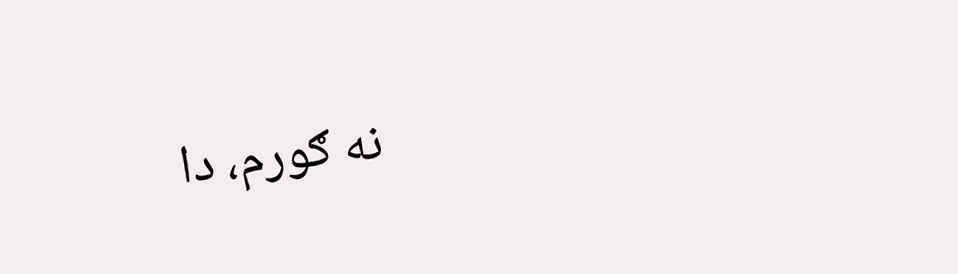نه ګورم، دا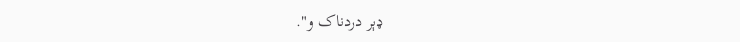ډېر دردناک و".